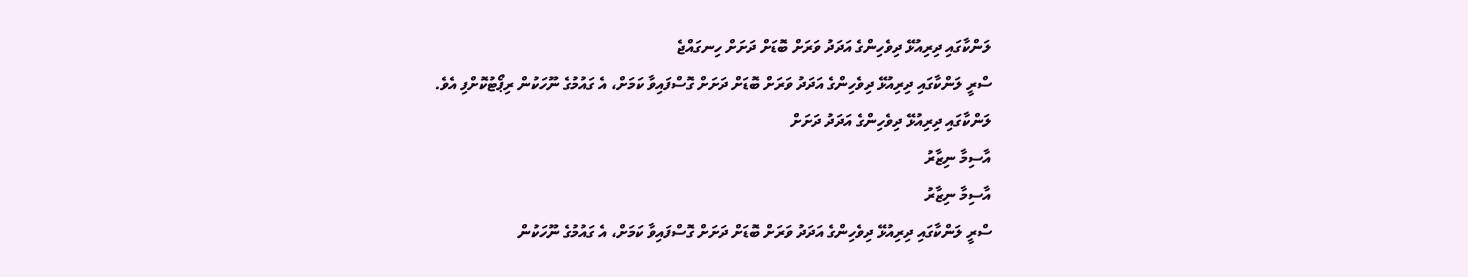ލަންކާގައި ދިރިއުޅޭ ދިވެހިންގެ އަދަދު ވަރަށް ބޮޑަށް ދަށަށް ހިނގައްޖެ
ސްރީ ލަންކާގައި ދިރިއުޅޭ ދިވެހިންގެ އަދަދު ވަރަށް ބޮޑަށް ދަށަށް ގޮސްފައިވާ ކަމަށް، އެ ގައުމުގެ ނޫހަކުން ރިޕޯޓުކޮށްފި އެވެ.
ލަންކާގައި ދިރިއުޅޭ ދިވެހިންގެ އަދަދު ދަށަށް
އާސިމާ ނިޒާރު
އާސިމާ ނިޒާރު
ސްރީ ލަންކާގައި ދިރިއުޅޭ ދިވެހިންގެ އަދަދު ވަރަށް ބޮޑަށް ދަށަށް ގޮސްފައިވާ ކަމަށް، އެ ގައުމުގެ ނޫހަކުން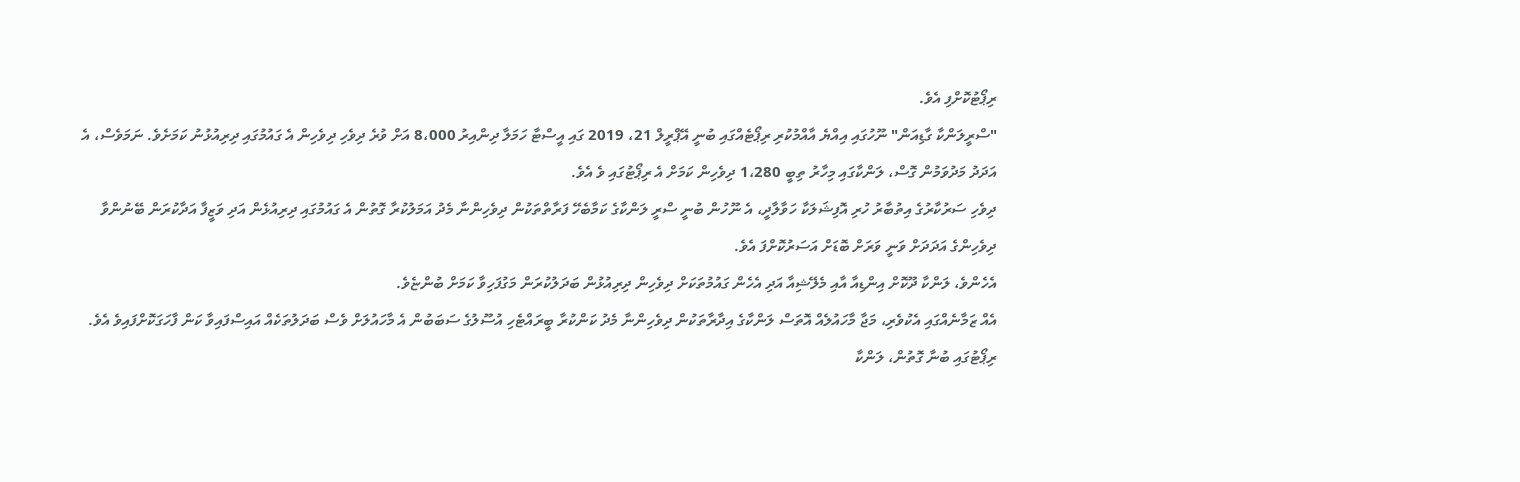ރިޕޯޓުކޮށްފި އެވެ.
"ސްރީލަންކާ ގާޑިއަން" ނޫހުގައި އިއްޔެ އާއްމުކުރި ރިޕޯޓެއްގައި ބުނީ އޭޕްރީލް 21، 2019 ގައި އީސްޓާ ހަމަލާ ދިންއިރު 8،000 އަށް ވުރެ ދިވެހި ދިވެހިން އެ ގައުމުގައި ދިރިއުޅުނު ކަމަށެވެ. ނަމަވެސް، އެ އަދަދު މަދުވަމުން ގޮސް، ލަންކާގައި މިހާރު ތިބީ 1،280 ދިވެހިން ކަމަށް އެ ރިޕޯޓުގައި ވެ އެވެ.
ދިވެހި ސަރުކާރުގެ އިތުބާރު ހުރި އޮފިޝަލަކާ ހަވާލާދީ، އެ ނޫހުން ބުނީ ސްރީ ލަންކާގެ ކަމާބެހޭ ފަރާތްތަކުން ދިވެހިންނާ މެދު އަމަލުކުރާ ގޮތުން އެ ގައުމުގައި ދިރިއުޅެން އަދި ވަޒީފާ އަދާކުރަން ބޭނުންވާ ދިވެހިންގެ އަދަދަށް ވަނީ ވަރަށް ބޮޑަށް އަސަރުކޮށްފަ އެވެ.
އެހެންވެ، ލަންކާ ދޫކޮށް އިންޑިއާ އާއި މެލޭޝިއާ އަދި އެހެން ގައުމުތަކަށް ދިވެހިން ދިރިއުޅުން ބަދަލުކުރަން މަގުފަހިވާ ކަމަށް ބުންޏެވެ.
އެއް ޒަމާނެއްގައި އެކުވެރި، މަޖާ މާހައުލެއް އޮތަސް ލަންކާގެ އިދާރާތަކުން ދިވެހިންނާ މެދު ކަންކުރާ ބީރައްޓެހި އުސޫލުގެ ސަބަބުން އެ މާހައުލަށް ވެސް ބަދަލުތަކެއް އައިސްފައިވާ ކަން ފާހަގަކޮށްފައިވެ އެވެ.
ރިޕޯޓުގައި ބުނާ ގޮތުން، ލަންކާ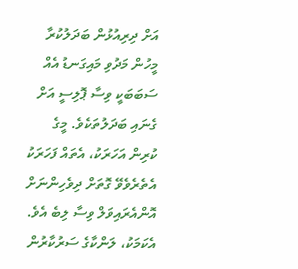އަށް ދިރިއުޅުން ބަދަލުކުރާ މީހުން މަދުވި މައިގަނޑު އެއް ސަބަބަކީ ވިސާ ޕޮލިސީ އަށް ގެނައި ބަދަލުތަކެވެ. މީގެ ކުރިން އަހަރަކު، އެތައް ފަހަރަކު އެތެރެވެވޭ ގޮތަށް ދިވެހިންނަށް އޮންއެރައިވަލް ވިސާ ލިބެ އެވެ. އެކަމަކު، ލަންކާގެ ސަރުކާރުން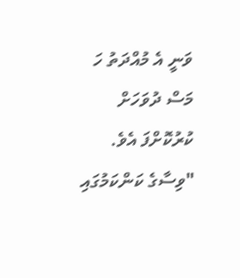ވަނީ އެ މުއްދަތު ހަ މަސް ދުވަހަށް ކުރުކޮށްފަ އެވެ.
"ވިސާގެ ކަންކަމުގައި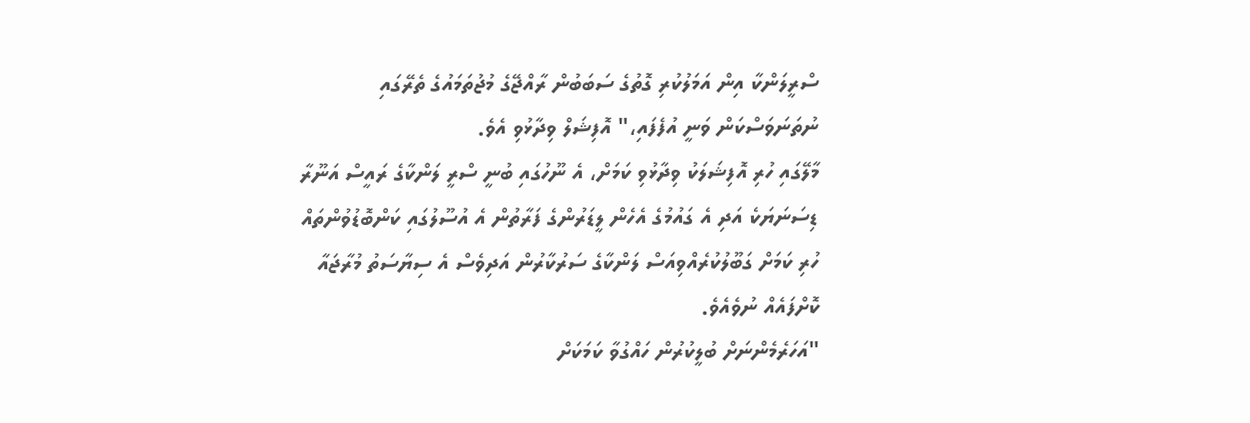ސްރީލަންކާ އިން އަމަލުކުރި ގޮތުގެ ސަބަބުން ރާއްޖޭގެ މުޖުތަމައުގެ ތެރޭގައި ނުތަނަވަސްކަން ވަނީ އުފެފައި،" އޮފިޝަލް ވިދާޅުވި އެވެ.
މާލޭގައި ހުރި އޮފިޝަލަކު ވިދާޅުވި ކަމަށް، އެ ނޫހުގައި ބުނީ ސްރީ ލަންކާގެ ރައީސް އަނޫރާ ޑިސަނަޔަކެ އަދި އެ ގައުމުގެ އެހެން ލީޑަރުންގެ ފަރާތުން އެ އުސޫލުގައި ކަންބޮޑުވުންތައް ހުރި ކަމަށް ގަބޫލުކުރެއްވިއަސް ލަންކާގެ ސަރުކާރުން އަދިވެސް އެ ސިޔާސަތު މުރާޖައާ ކޮށްފައެއް ނުވެއެވެ.
"އަހަރެމެންނަށް ބުލީކުރުން ހައްގުވާ ކަމަކަށް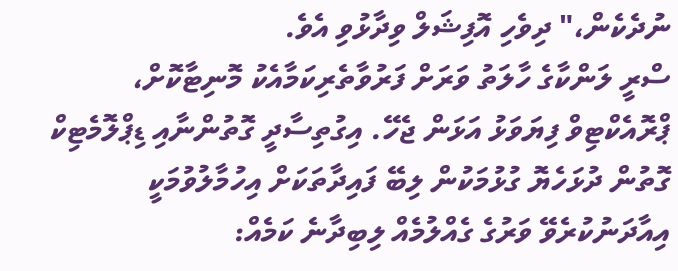ނުދެކެން،" ދިވެހި އޮފިޝަލް ވިދާޅުވި އެވެ.
ސްރީ ލަންކާގެ ހާލަތު ވަރަށް ފަރުވާތެރިކަމާއެކު މޮނިޓާކޮށް، ޕްރޮއެކްޓިވް ފިޔަވަޅު އަޅަން ޖެހޭ. އިގުތިސާދީ ގޮތުންނާއި ޑިޕްލޮމެޓިކް ގޮތުން ދުޅަހެޔޮ ގުޅުމަކުން ލިބޭ ފައިދާތަކަށް އިހުމާލުވުމަކީ އިއާދަނުކުރެވޭ ވަރުގެ ގެއްލުމެއް ލިބިދާނެ ކަމެއް: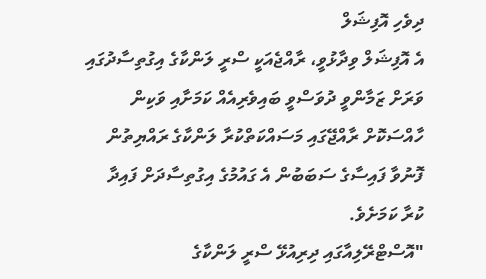ދިވެހި އޮފިޝަލް
އެ އޮފިޝަލް ވިދާޅުވީ، ރާއްޖެއަކީ ސްރީ ލަންކާގެ އިގުތިސާދުގައި ވަރަށް ޒަމާންވީ ދުވަސްވީ ބައިވެރިއެއް ކަމަށާއި ވަކިން ހާއްސަކޮށް ރާއްޖޭގައި މަސައްކަތްކުރާ ލަންކާގެ ރައްޔިތުން ފޮނުވާ ފައިސާގެ ސަބަބުން އެ ގައުމުގެ އިގުތިސާދަށް ފައިދާ ކުރާ ކަމަށެވެ.
"އޮސްޓްރޭލިއާގައި ދިރިއުޅޭ ސްރީ ލަންކާގެ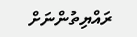ރައްޔިތުންނަށް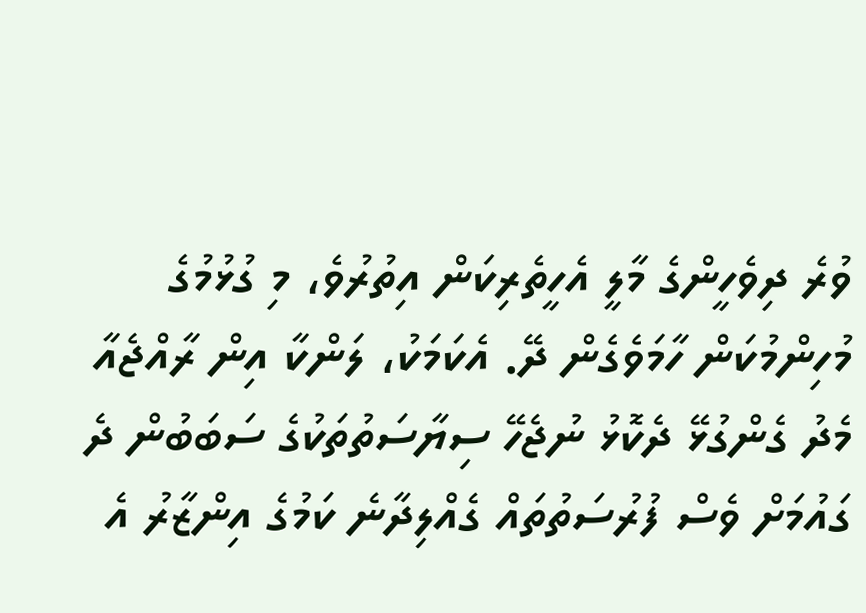ވުރެ ދިވެހީންގެ މާލީ އެހީތެރިކަން އިތުރުވެ، މި ގުޅުމުގެ މުހިންމުކަން ހާމަވެގެން ދޭ. އެކަމަކު، ލަންކާ އިން ރާއްޖެއާ މެދު ގެންގުޅޭ ދެކޮޅު ނުޖެހޭ ސިޔާސަތުތަކުގެ ސަބަބުން ދެ ގައުމަށް ވެސް ފުރުސަތުތައް ގެއްލިދާނެ ކަމުގެ އިންޒާރު އެ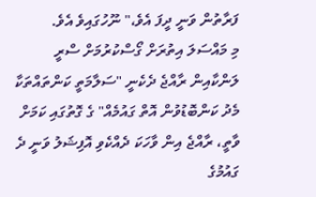ފަރާތުން ވަނީ ދީފަ އެވެ،" ނޫހުގައިވެ އެވެ.
މި މައްސަލަ އިތުރަށް ގޯސްކުރުމަށް ސްރީ ލަންކާއިން ރާއްޖެ ދެކެނީ "ސަލާމަތީ ކަންތައްތަކާ މެދު ކަންބޮޑުވުން އޮތް ގައުމެއް" ގެ ގޮތުގައި ކަމަށް ވާތީ، ރާއްޖެ އިން ވާހަކަ ދެއްކެވި އޮފިޝަލު ވަނީ ދެ ގައުމުގެ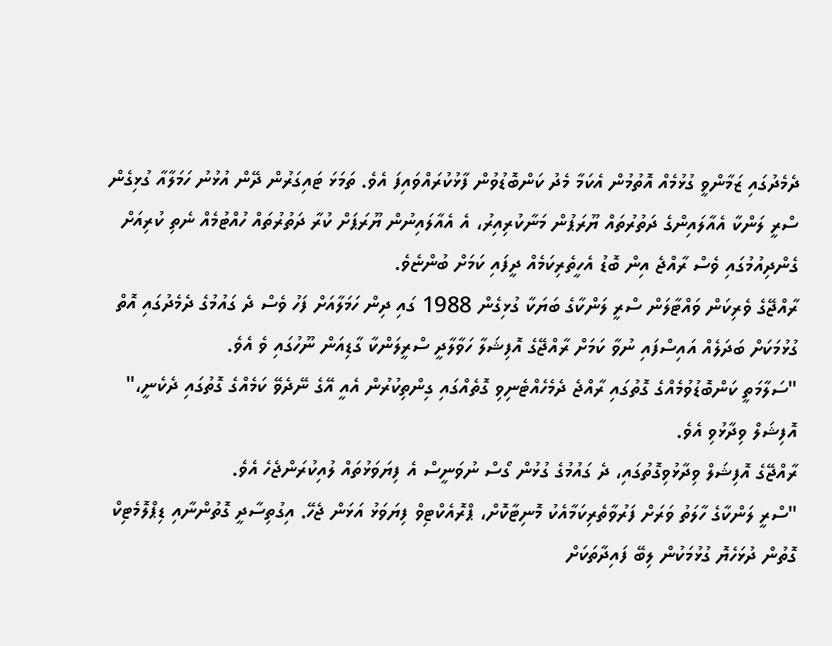ދެމެދުގައި ޒަމާންވީ ގުޅުމެއް އޮތުމުން އެކަމާ މެދު ކަންބޮޑުވުން ފާޅުކުރައްވައިފަ އެވެ. ތަމަޅަ ޓައިގަރުން ދޭން އުޅުނު ހަމަލާއާ ގުޅިގެން ސްރީ ލަންކާ އެއާލައިންގެ ދަތުރުތައް ޔޫރަޕުން މަނާކުރިއިރު، އެ އެއާލައިނުން ޔޫރަޕަށް ކުރާ ދަތުރުތައް ހުއްޓުމެއް ނެތި ކުރިއަށް ގެންދިއުމުގައި ވެސް ރާއްޖެ އިން ބޮޑު އެހީތެރިކަމެއް ދީފައި ކަމަށް ބުންޏެވެ.
ރާއްޖޭގެ ވެރިކަން ވައްޓާލަން ސްރީ ލަންކާގެ ބަޔަކާ ގުޅިގެން 1988 ގައި ދިން ހަމަލާއަށް ފަހު ވެސް ދެ ގައުމުގެ ދެމެދުގައި އޮތް ގުޅުމަކަށް ބަދަލެއް އައިސްފައި ނުވާ ކަމަށް ރާއްޖޭގެ އޮފިޝަލާ ހަވާލާދީ ސްރީލަންކާ ގާޑިއަން ނޫހުގައި ވެ އެވެ.
"ސަލާމަތީ ކަންބޮޑުވުމެއްގެ ގޮތުގައި ރާއްޖެ ދެމެހެއްޓެނިވި ގޮތެއްގައި ގިންތިކުރުން އެއީ އޭގެ ނޭދެވޭ ކަމެއްގެ ގޮތުގައި ދެކެނީ،" އޮފިޝަލް ވިދާޅުވި އެވެ.
ރާއްޖޭގެ އޮފިޝަލް ވިދާޅުވިގޮތުގައި، ދެ ގައުމުގެ ގުޅުން ގޯސް ނުވަނީސް އެ ފިޔަވަޅުތައް ލުއިކުރަންޖެހެ އެވެ.
"ސްރީ ލަންކާގެ ހާލަތު ވަރަށް ފަރުވާތެރިކަމާއެކު މޮނިޓާކޮށް، ޕްރޮއެކްޓިވް ފިޔަވަޅު އަޅަން ޖެހޭ. އިގުތިސާދީ ގޮތުންނާއި ޑިޕްލޮމެޓިކް ގޮތުން ދުޅަހެޔޮ ގުޅުމަކުން ލިބޭ ފައިދާތަކަށް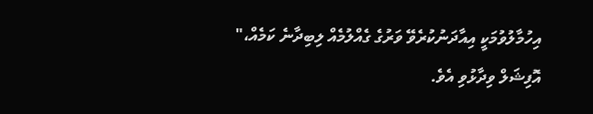އިހުމާލުވުމަކީ އިއާދަނުކުރެވޭ ވަރުގެ ގެއްލުމެއް ލިބިދާނެ ކަމެއް،" އޮފިޝަލް ވިދާޅުވި އެވެ.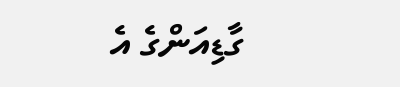ގާޑިއަންގެ އެ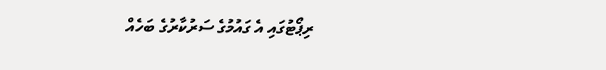ރިޕޯޓުގައި އެ ގައުމުގެ ސަރުކާރުގެ ބަހެއް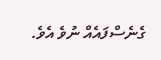ގެނެސްފައެއް ނުވެ އެވެ.